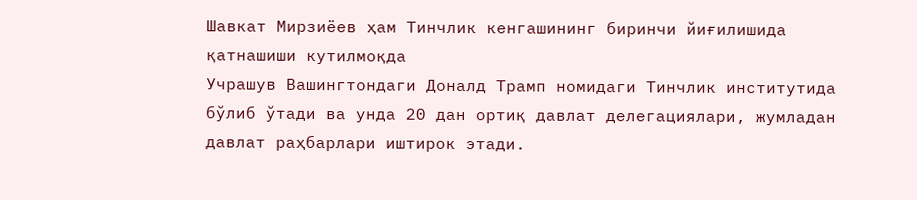Шавкат Мирзиёев ҳам Тинчлик кенгашининг биринчи йиғилишида қатнашиши кутилмоқда
Учрашув Вашингтондаги Доналд Трамп номидаги Тинчлик институтида бўлиб ўтади ва унда 20 дан ортиқ давлат делегациялари, жумладан давлат раҳбарлари иштирок этади.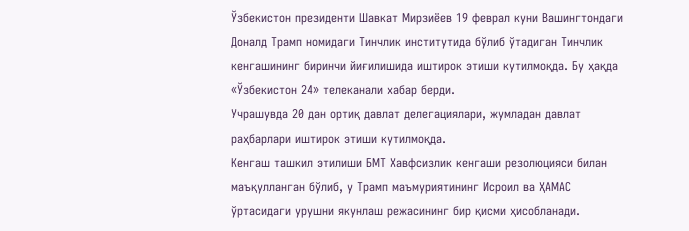Ўзбекистон президенти Шавкат Мирзиёев 19 феврал куни Вашингтондаги Доналд Трамп номидаги Тинчлик институтида бўлиб ўтадиган Тинчлик кенгашининг биринчи йиғилишида иштирок этиши кутилмоқда. Бу ҳақда «Ўзбекистон 24» телеканали хабар берди.
Учрашувда 20 дан ортиқ давлат делегациялари, жумладан давлат раҳбарлари иштирок этиши кутилмоқда.
Кенгаш ташкил этилиши БМТ Хавфсизлик кенгаши резолюцияси билан маъқулланган бўлиб, у Трамп маъмуриятининг Исроил ва ҲАМАС ўртасидаги урушни якунлаш режасининг бир қисми ҳисобланади.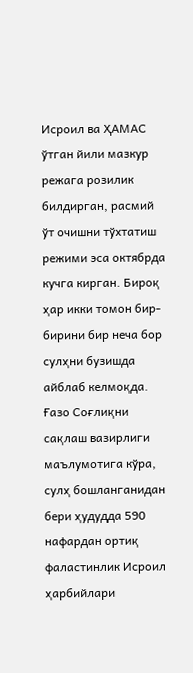Исроил ва ҲАМАС ўтган йили мазкур режага розилик билдирган, расмий ўт очишни тўхтатиш режими эса октябрда кучга кирган. Бироқ ҳар икки томон бир-бирини бир неча бор сулҳни бузишда айблаб келмоқда. Ғазо Соғлиқни сақлаш вазирлиги маълумотига кўра, сулҳ бошланганидан бери ҳудудда 590 нафардан ортиқ фаластинлик Исроил ҳарбийлари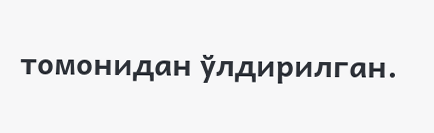томонидан ўлдирилган.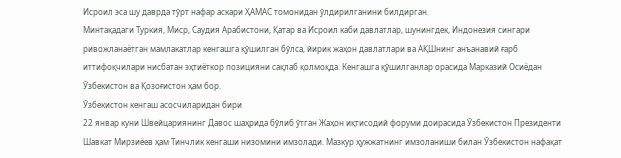Исроил эса шу даврда тўрт нафар аскари ҲАМАС томонидан ўлдирилганини билдирган.
Минтақадаги Туркия, Миср, Саудия Арабистони, Қатар ва Исроил каби давлатлар, шунингдек, Индонезия сингари ривожланаётган мамлакатлар кенгашга қўшилган бўлса, йирик жаҳон давлатлари ва АҚШнинг анъанавий ғарб иттифоқчилари нисбатан эҳтиёткор позицияни сақлаб қолмоқда. Кенгашга қўшилганлар орасида Марказий Осиёдан Ўзбекистон ва Қозоғистон ҳам бор.
Ўзбекистон кенгаш асосчиларидан бири
22 январ куни Швейцариянинг Давос шаҳрида бўлиб ўтган Жаҳон иқтисодий форуми доирасида Ўзбекистон Президенти Шавкат Мирзиёев ҳам Тинчлик кенгаши низомини имзолади. Мазкур ҳужжатнинг имзоланиши билан Ўзбекистон нафақат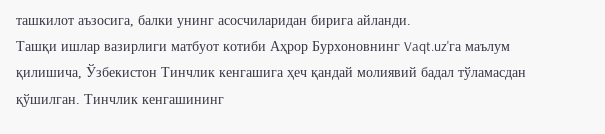ташкилот аъзосига, балки унинг асосчиларидан бирига айланди.
Ташқи ишлар вазирлиги матбуот котиби Аҳрор Бурхоновнинг Vaqt.uz'га маълум қилишича, Ўзбекистон Тинчлик кенгашига ҳеч қандай молиявий бадал тўламасдан қўшилган. Тинчлик кенгашининг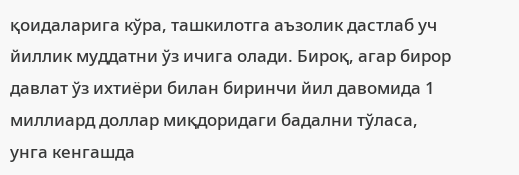қоидаларига кўра, ташкилотга аъзолик дастлаб уч йиллик муддатни ўз ичига олади. Бироқ, агар бирор давлат ўз ихтиёри билан биринчи йил давомида 1 миллиард доллар миқдоридаги бадални тўласа, унга кенгашда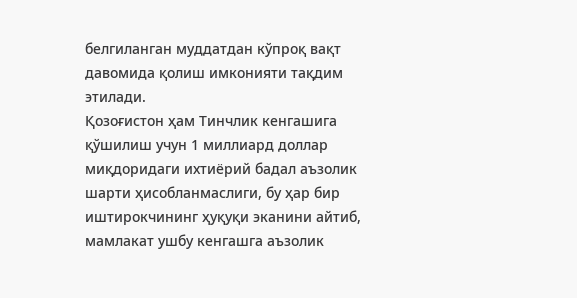белгиланган муддатдан кўпроқ вақт давомида қолиш имконияти тақдим этилади.
Қозоғистон ҳам Тинчлик кенгашига қўшилиш учун 1 миллиард доллар миқдоридаги ихтиёрий бадал аъзолик шарти ҳисобланмаслиги, бу ҳар бир иштирокчининг ҳуқуқи эканини айтиб, мамлакат ушбу кенгашга аъзолик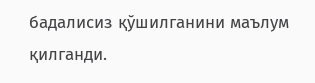бадалисиз қўшилганини маълум қилганди.